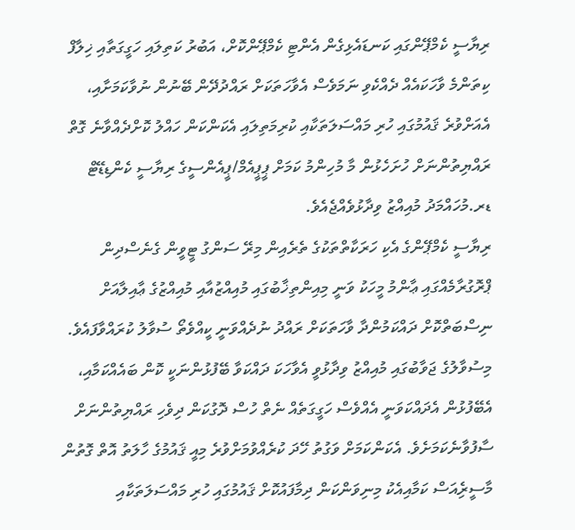ރިޔާސީ ކެމްޕޭންގައި ކަނޑައެޅިގެން އެންޓި ކެމްޕޭންކޮށް، އަބުރު ކަތިލައި ހަގީގަތާއި ޚިލާފް ކިތަންމެ ވާހަކައެއް ދެއްކެވި ނަމަވެސް އެވާހަތަކަށް ރައްދުދޭން ބޭނުން ނުވާކަމަށާއި، އެއަށްވުރެ ޤައުމުގައި ހުރި މައްސަލަތަކާއި ކުރިމަތިލައި އެކަންކަން ހައްލު ކޮށްދެއްވާނެ ގޮތް ރައްޔިތުންނަށް ހުށަހެޅުން މާ މުހިންމު ކަމަށް ޕީޕީއެމް/ޕީއެންސީގެ ރިޔާސީ ކެންޑިޑޭޓް ޑރ.މުހައްމަދު މުއިއްޒު ވިދާޅުވެއްޖެއެވެ.
ރިޔާސީ ކެމްޕޭންގެ އެކި ހަރަކާތްތަކުގެ ތެރެއިން މިރޭ ސަންގު ޓީވީން ގެނެސްދިން ޕްރޮގުރާމެއްގައި ޢާންމު މީހަކު ވަނީ މިއިންތިޚާބުގައި މުއިއްޒުއާއި މުއިއްޒުގެ ޢާއިލާއަށް ނިސްބަތްކޮށް ދައްކަމުންދާ ވާހަތަކަށް ރައްދު ނުދެއްވަނީ ކީއްވެތޯ ސުވާލު ކުރައްވާފައެވެ. މިސުވާލުގެ ޖަވާބުގައި މުއިއްޒު ވިދާޅުވީ އެވާހަކަ ދައްކަވާ ބޭފުޅުންނަކީ ކޮން ބައެއްކަމާއި، އެބޭފުޅުން އެދައްކަވަނީ އެއްވެސް ހަގީގަތެއް ނެތް ހުސް ދޮގުކަން ދިވެހި ރައްޔިތުންނަށް ސާފުވާނެކަމަށެވެ. އެކަންކަމަށް ވަގުތު ހޭދަ ކުރެއްވުމަށްވުރެ މިއީ ޤައުމުގެ ހާލަތު އޮތް ގޮތުން މާސީރިެއަސް ކަމާއިއެކު މިނިވަންކަން ދިމާފައުކޮށް ޤައުމުގައި ހުރި މައްސަލަތަކާއި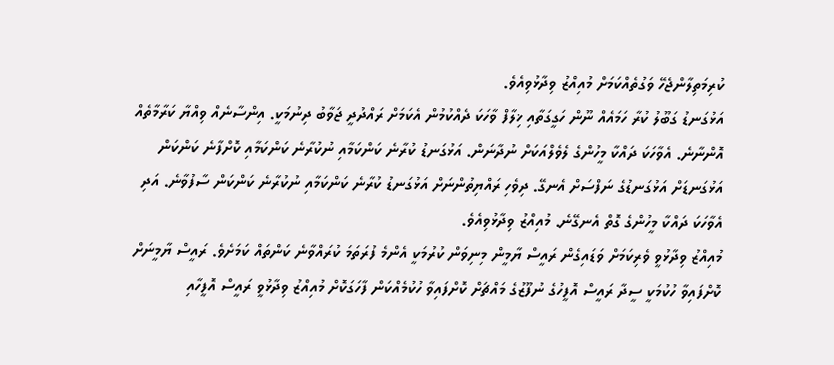ކުރިމަތިލާންޖެހޭ ވަގުތެއްކަމަށް މުއިއްޒު ވިދާޅުވިއެވެ.
އަޅުގަނޑު ގަބޫލު ކުރާ ހަމައެއް ނޫން ހަގީގަތާއި ޚިލާފް ވާހަކަ ދެއްކުމުން އެކަމަށް ރައްދުދީ ޖަވާބު ދިނުމަކީ. އިންސާނެއް ވިއްޔާ ކަރާމާތެއް އޮންނާނެ. އެވާހަކަ ދައްކާ މީހުންގެ ލެވެލްއަކަށް ނުދާނަން. އަޅުގަނޑު ކުރާނެ ކަންކަމާއި ނުކުރާނެ ކަންކަމާއި ކޮށްފާނެ ކަންކަން އަޅުގަނޑަށް އަޅުގަނޑުގެ ނަފްސަށް އެނގޭ. ދިވެހި ރައްޔިތުންނަށް އަޅުގަނޑު ކުރާނެ ކަންކަމާއި ނުކުރާނެ ކަންކަން ސާފުވާނެ. އަދި އެވާހަކަ ދައްކާ މީހުންގެ ގޮތް އެނގޭނެ. މުއިއްޒު ވިދާޅުވިއެވެ.
މުއިއްޒު ވިދާޅުވީ ވެރިކަމަށް ވަޑައިގެން ރައީސް ޔާމީން މިނިވަން ކުރުމަކީ އެންމެ ފުރަތަމަ ކުރައްވާނެ ކަންތައް ކަމަށެވެ. ރައީސް ޔާމީނަށް ކޮށްފައިވާ ހުކުމަކީ ސީދާ ރައީސް އޮފީހުގެ ނުފޫޒުގެ މައްޗަށް ކޮށްފައިވާ ހުކުމެއްކަން ފާހަގަކޮށް މުއިއްޒު ވިދާޅުވީ ރައީސް އޮފީހާއި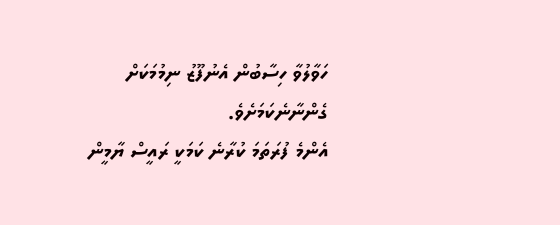ހަވާލުވާ ހިސާބުން އެނުފޫޒު ނިމުމަކަށް ގެންނާނެކަމަށެވެ.
އެންމެ ފުރަތަމަ ކުރާނެ ކަމަކީ ރައީސް ޔާމީން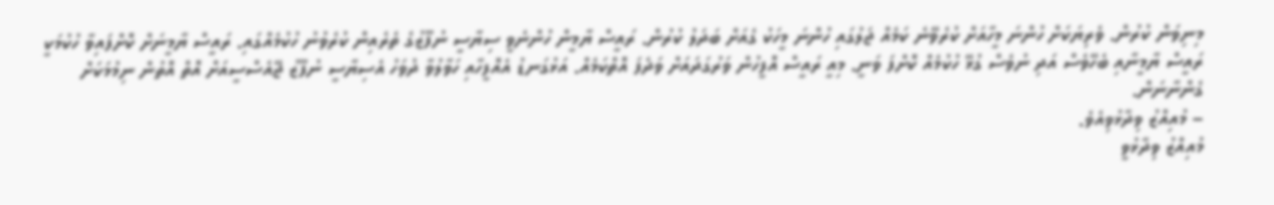މިނިވަން ކުރުން. ވެރިޔަކަށް ހުންނަ މީހާއަށް ކުރެވޭނެ ކަމެއް ޖަލުގައި ހުންނަ މީހަކު ގެއަށް ބަދަލު ކުރުން. ރައީސް ޔާމީން ހުންނެވީ ސިޔާސީ ނުފޫޒުގެ ތެރެއިން ކުރެވުނު ހުކުމެއްގައި. ރައީސް ޔާމީނަށް ކޮށްފައިވާ ހުކުމަކީ ރައީސް ޔާމީނާއި ބެހޭވެސް އަދި ނުވެސް ގުޅޭ ހުކުމެއް ކޮށްފަ ވަނީ. މިއީ ރައީސް އޮފީހުން ވަރުގަދައަށް ވަދެފަ އޮތްކަމެއް. އަޅުގަނޑު އެއޮފީހާއި ހަވާލުވާ ދުވަހު އެސިޔާސީ ނުފޫޒު ޖޭއެސްސީއަށް އޮތް އޮތުން ނިމުމަކަށް ގެންނާނަން.
– މުއިއްޒު ވިދާޅުވިއެވެ.
މުއިއްޒު ވިދާޅުވީ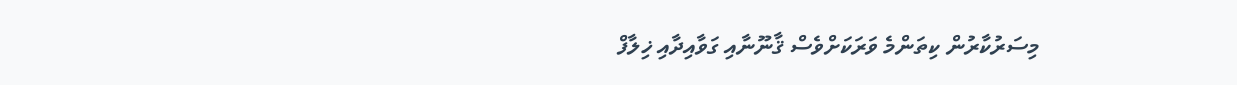މިސަރުކާރުން ކިތަންމެ ވަރަކަށްވެސް ޤާނޫނާއި ގަވާއިދާއި ޚިލާފް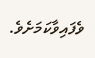ވެފައިވާކަމަށެވެ.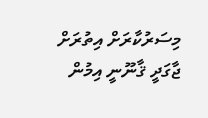މިސަރުކާރަށް އިތުރަށް ޖާގަދީ ޤާނޫނީ އިމުން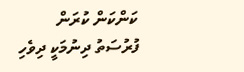ކަންކަން ކުރަން ފުރުސަތު ދިނުމަކީ ދިވެހި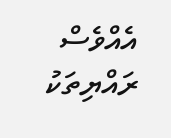އެއްވެސް ރައްޔިތަކު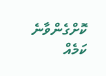ކޮށްގެންވާނެ ކަމެއް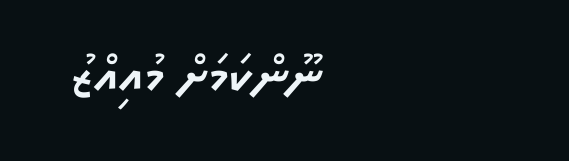ނޫންކަމަށް މުއިއްޒު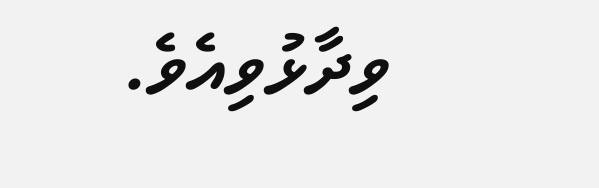ވިދާޅުވިއެވެ.